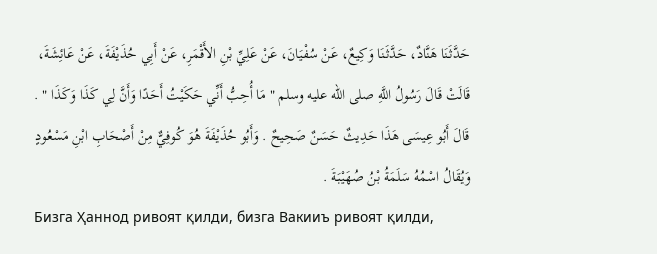حَدَّثَنَا هَنَّادٌ، حَدَّثَنَا وَكِيعٌ، عَنْ سُفْيَانَ، عَنْ عَلِيِّ بْنِ الأَقْمَرِ، عَنْ أَبِي حُذَيْفَةَ، عَنْ عَائِشَةَ، قَالَتْ قَالَ رَسُولُ اللَّهِ صلى الله عليه وسلم " مَا أُحِبُّ أَنِّي حَكَيْتُ أَحَدًا وَأَنَّ لِي كَذَا وَكَذَا " . قَالَ أَبُو عِيسَى هَذَا حَدِيثٌ حَسَنٌ صَحِيحٌ . وَأَبُو حُذَيْفَةَ هُوَ كُوفِيٌّ مِنْ أَصْحَابِ ابْنِ مَسْعُودٍ وَيُقَالُ اسْمُهُ سَلَمَةُ بْنُ صُهَيْبَةَ .
Бизга Ҳаннод ривоят қилди, бизга Вакииъ ривоят қилди,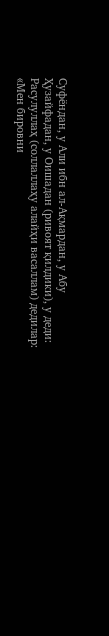Суфёндан, у Али ибн ал-Ақмардан, у Абу Ҳузайфадан, у Оишадан (ривоят қилдики), у деди: Расулуллаҳ (соллаллаҳу алайҳи васаллам) дедилар: «Мен бировни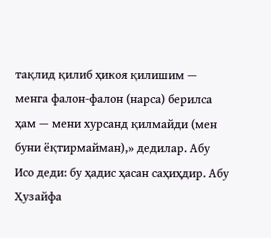тақлид қилиб ҳикоя қилишим — менга фалон-фалон (нарса) берилса ҳам — мени хурсанд қилмайди (мен буни ёқтирмайман),» дедилар. Абу Исо деди: бу ҳадис ҳасан саҳиҳдир. Абу Ҳузайфа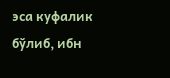эса куфалик бўлиб, ибн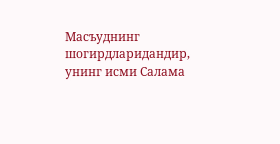Масъуднинг шогирдларидандир, унинг исми Салама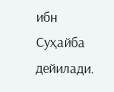ибн Суҳайба дейилади.